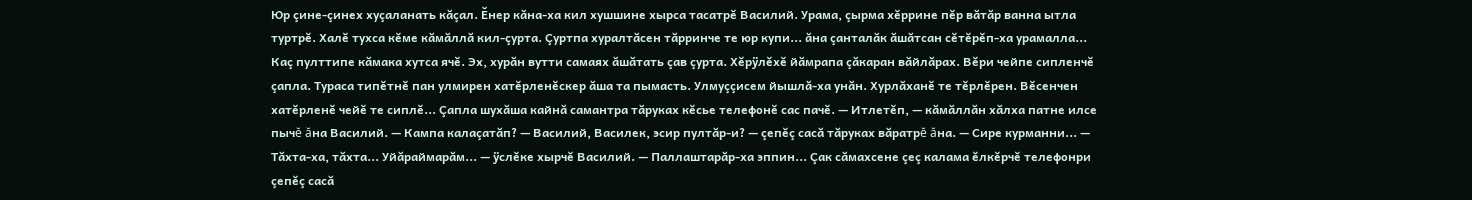Юр çине-çинех хуçаланать кăçал. Ĕнер кăна-ха кил хушшине хырса тасатрĕ Василий. Урама, çырма хĕррине пĕр вăтăр ванна ытла туртрĕ. Халĕ тухса кĕме кăмăллă кил-çурта. Çуртпа хуралтăсен тăрринче те юр купи... ăна çанталăк ăшăтсан сĕтĕрĕп-ха урамалла... Каç пулттипе кăмака хутса ячĕ. Эх, хурăн вутти самаях ăшăтать çав çурта. Хĕрÿлĕхĕ йăмрапа çăкаран вăйлăрах. Вĕри чейпе сипленчĕ çапла. Тураса типĕтнĕ пан улмирен хатĕрленĕскер ăша та пымасть. Улмуççисем йышлă-ха унăн. Хурлăханĕ те тĕрлĕрен. Вĕсенчен хатĕрленĕ чейĕ те сиплĕ... Çапла шухăша кайнă самантра тăруках кĕсье телефонĕ сас пачĕ. — Итлетĕп, — кăмăллăн хăлха патне илсе пычĕ ăна Василий. — Кампа калаçатăп? — Василий, Василек, эсир пултăр-и? — çепĕç сасă тăруках вăратрĕ ăна. — Сире курманни... — Тăхта-ха, тăхта... Уйăраймарăм... — ÿслĕке хырчĕ Василий. — Паллаштарăр-ха эппин... Çак сăмахсене çеç калама ĕлкĕрчĕ телефонри çепĕç сасă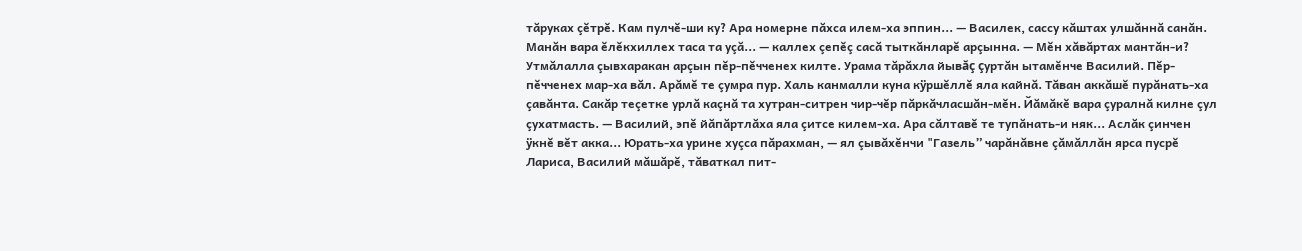тăруках çĕтрĕ. Кам пулчĕ-ши ку? Ара номерне пăхса илем-ха эппин... — Василек, сассу кăштах улшăннă санăн. Манăн вара ĕлĕкхиллех таса та уçă... — каллех çепĕç сасă тыткăнларĕ арçынна. — Мĕн хăвăртах мантăн-и? Утмăлалла çывхаракан арçын пĕр-пĕчченех килте. Урама тăрăхла йывăç çуртăн ытамĕнче Василий. Пĕр-пĕчченех мар-ха вăл. Арăмĕ те çумра пур. Халь канмалли куна кÿршĕллĕ яла кайнă. Тăван аккăшĕ пурăнать-ха çавăнта. Сакăр теçетке урлă каçнă та хутран-ситрен чир-чĕр пăркăчласшăн-мĕн. Йăмăкĕ вара çуралнă килне çул çухатмасть. — Василий, эпĕ йăпăртлăха яла çитсе килем-ха. Ара сăлтавĕ те тупăнать-и няк... Аслăк çинчен ÿкнĕ вĕт акка... Юрать-ха урине хуçса пăрахман, — ял çывăхĕнчи "Газель” чарăнăвне çăмăллăн ярса пусрĕ Лариса, Василий мăшăрĕ, тăваткал пит-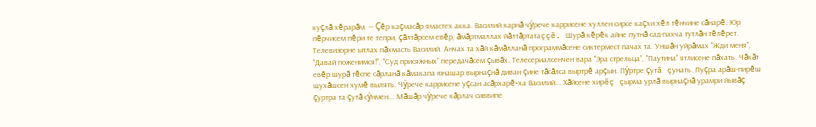куçлă хĕрарăм. — Çĕр каçмасăр ямастех акка. Василий карнă чÿрече каррисене хуллен сирсе каçхи хĕл тĕнчине сăнарĕ. Юр пĕрчисем пĕри те тепри, çăлтăрсем евĕр, ăмăртмаллах йăлтăртатаççĕ. Шурă кĕрĕк айне путнă сад-пахча тутлăн тĕлĕрет. Телевизорне ытлах пăхмасть Василий. Анчах та хăй кăмăлланă программăсене сиктермест пачах та. Уншăн уйрăмах "Жди меня”, "Давай поженимся!”, "Суд присяжных” передачăсем çывăх. Телесериалсенчен вара "Эра стрельца”, "Паутина” ятлисене пăхать. Чăкăт евĕр шурă тĕспе сăрланă кăмакапа юнашар вырнаçнă диван çине тăсăлса выртрĕ арçын. Пÿртре çутă çунать. Пуçра арăш-пирĕш шухăшсен хумĕ вылять. Чÿрече каррисене уçсан асăрхарĕ-ха Василий... Хăйсене хирĕç çырма урлă вырнаçнă урамри йывăç çуртра та çутă сÿнмен... Мăшăр чÿрече кăрлач сиввипе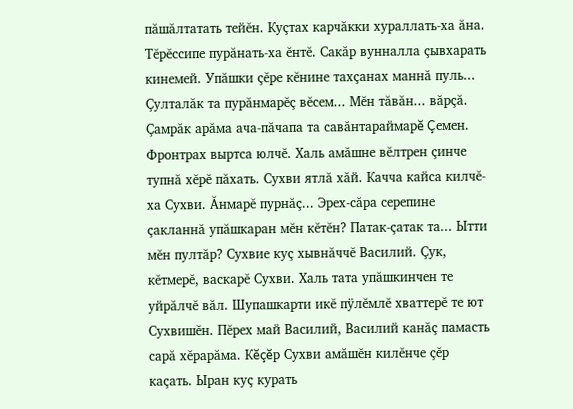пăшăлтатать тейĕн. Куçтах карчăкки хураллать-ха ăна. Тĕрĕссипе пурăнать-ха ĕнтĕ. Сакăр вунналла çывхарать кинемей. Упăшки çĕре кĕнине тахçанах маннă пуль... Çулталăк та пурăнмарĕç вĕсем... Мĕн тăвăн... вăрçă. Çамрăк арăма ача-пăчапа та савăнтараймарĕ Çемен. Фронтрах выртса юлчĕ. Халь амăшне вĕлтрен çинче тупнă хĕрĕ пăхать. Сухви ятлă хăй. Качча кайса килчĕ-ха Сухви. Ăнмарĕ пурнăç... Эрех-сăра серепине çакланнă упăшкаран мĕн кĕтĕн? Патак-çатак та... Ытти мĕн пултăр? Сухвие куç хывнăччĕ Василий. Çук, кĕтмерĕ, васкарĕ Сухви. Халь тата упăшкинчен те уйрăлчĕ вăл. Шупашкарти икĕ пÿлĕмлĕ хваттерĕ те ют Сухвишĕн. Пĕрех май Василий, Василий канăç памасть сарă хĕрарăма. Кĕçĕр Сухви амăшĕн килĕнче çĕр каçать. Ыран куç курать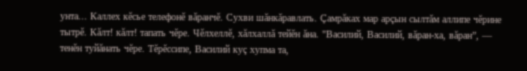унта... Каллех кĕсье телефонĕ вăранчĕ. Сухви шăнкăравлать. Çамрăках мар арçын сылтăм аллипе чĕрине тытрĕ. Кăлт! кăлт! тапать чĕре. Чĕлхеллĕ, хăлхаллă тейĕн ăна. "Василий, Василий, вăран-ха, вăран”, — тенĕн туйăнать чĕре. Тĕрĕссипе, Василий куç хупма та,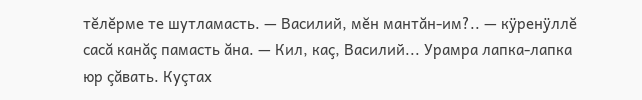тĕлĕрме те шутламасть. — Василий, мĕн мантăн-им?.. — кÿренÿллĕ сасă канăç памасть ăна. — Кил, каç, Василий... Урамра лапка-лапка юр çăвать. Куçтах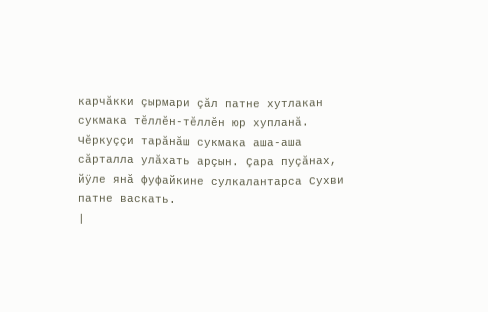карчăкки çырмари çăл патне хутлакан сукмака тĕллĕн-тĕллĕн юр хупланă. Чĕркуççи тарăнăш сукмака аша-аша сăрталла улăхать арçын. Çара пуçăнах, йÿле янă фуфайкине сулкалантарса Сухви патне васкать.
|